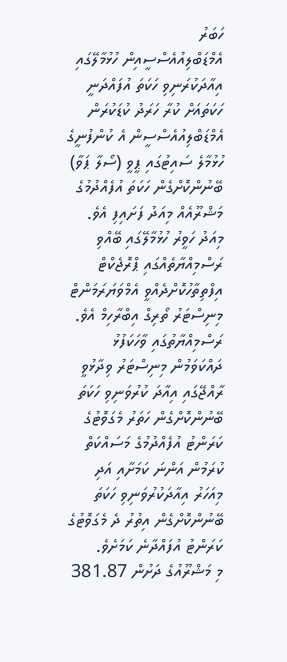ހަބަރު
އެމްޑަބްލިއުއެސްސީއިން ހުޅުމާލޭގައި އިއާދަކުރަނިވި ހަކަތަ އުފައްދަނީ
ހަކަތައަށް ކުރާ ހަރަދު ކުޑަކުރަން އެމްޑަބްލިއުއެސްސީން އެ ކުންފުނީގެ ހުޅުމާލެ ސައިޓުގައި ޕީވީ (ސޯލާ ޕަވާ) ބޭނުންކޮށްގެން ހަކަތަ އުފެއްދުމުގެ މަޝްރޫއެއް މިއަދު ފަށައިފި އެވެ.
މިއަދު ހަވީރު ހުޅުމާލޭގައި ބޭއްވި ރަސްމިއްޔާތެއްގައި ޕްރޮޖެކްޓް އިފްތިތާހުކޮށްދެއްވީ އެމްވަޔަރަމަންޓް މިނިސްޓަރު ތޯރިގް އިބްރާހިމް އެވެ.
ރަސްމިއްޔާތުގައި ވާހަކަފުޅު ދައްކަވަމުން މިނިސްޓަރު ވިދާޅުވީ ރާއްޖޭގައި އިއާދަ ކުރުވަނިވި ހަކަތަ ބޭނުންކޮށްގެން ހަތަރު މެގަވޮޓުގެ ކަރަންޓު އުފެއްދުމުގެ މަސައްކަތް ކުރަމުން އަންނަ ކަމަށާއި އަދި މިއަހަރު އިއާދަކުރުވަނިވި ހަކަތަ ބޭނުންކޮށްގެން އިތުރު ދެ މެގަވޮޓުގެ ކަރަންޓު އުފައްދާނެ ކަމަށެވެ.
މި މަޝްރޫއުގެ ދަށުން 381.87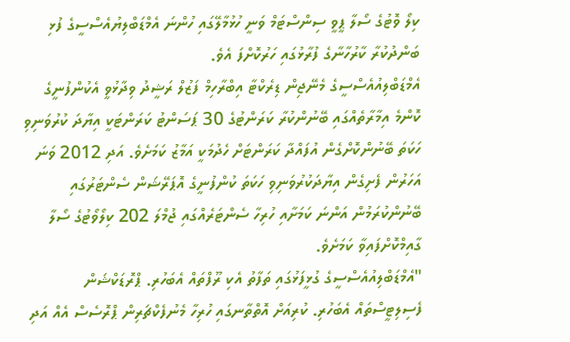ކިލޯ ވޮޓުގެ ސޯލާ ޕީވީ ސިންސްޓަމް ވަނީ ހުޅުމާލޭގައި ހުންނަ އެމްޑަބްލިޔުއެސްސީގެ ފުޅި ބަންދުކުރާ ކާރުހާނާގެ ފުރާޅުގައި ހަރުކޮށްފަ އެވެ.
އެމްޑަބްލިއުއެސްސީގެ މެނޭޖިން ޑިރެކްޓާ އިބްރާހިމް ފަޒުލް ރަޝީދު ވިދާޅުވީ އެކުންފުނީގެ ކޮންމެ އިމާރާތެއްގައި ބޭނުންކުރާ ކަރަންޓުގެ 30 ޕަސަންޓު ކަރަންޓަކީ އިޔާދަ ކުރުވަނިވި ހަކަތަ ބޭނުންކޮށްގެން އުފައްދާ ކަރަންޓަށް ހެދުމަކީ އަމާޒު ކަމަށެވެ. އަދި 2012 ވަނަ އަހަރުން ފެށިގެން އިޔާދަކުރުވަނިވި ހަކަތަ ކުންފުނީގެ އޮޕަރޭޝަން ސެންޓަރުގައި ބޭނުންކުރަމުން އަންނަ ކަމަށާއި ހުރިހާ ސެންޓަރެއްގައި ޖުމްލަ 202 ކިލޯވޯޓުގެ ސޯލާ ގާއިމްކޮށްފައިވާ ކަމަށެވެ.
"އެމްޑަބްލިއުއެސްސީގެ ގުޅީފަޅުގައި ތަފާތު އެކި ރޫފްތައް އެބަހުރި. ޕްރޮޑަކްޝަން ފެސިލިޓީސްތައް އެބަހުރި. ކުރިއަށް އޮތްތާނގައި ހުރިހާ މެނުފެކްޗަރިން ޕްރޮސެސް އެއް އަދި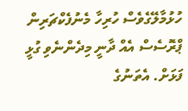ހުޅުމާލޭގެވެސް ހުރިހާ މެނުފެކްޗަރިން ޕްރޮސެސް އެއް ދާނީ މިދެންނެވި ގުޅީ ފަޅަށް. އެތަނުގެ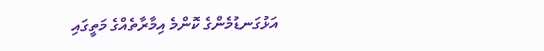އަޅުގަނޑުމެންގެ ކޮންމެ އިމާރާތެއްގެ މަތީގައި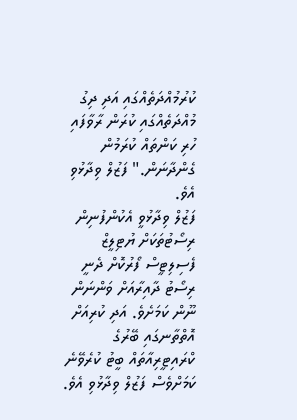ކުރުމުއްދަތެއްގައި އަދި ދިގު މުއްދަތެއްގައި ކުރަން ރާވާފައި ހުރި ކަންތައް ކުރަމުން ގެންދާނަން." ފަޒުލް ވިދާޅުވި އެވެ.
ފަޒުލް ވިދާޅުވީ އެކުންފުނިން ރިސޯޓުތަކަށް ޔުޓިލީޒް ފެސިލިޓީސް ފޯރުކޮށް ދެނީ ރިސޯޓު ދާއިރާއަށް ވަންނަން ނޫން ކަމަށެވެ. އަދި ކުރިއަށް އޮތްތާނގައި ބޭރުގެ ކްރައިޓީރިއާތައް ބީޓު ކުރެވޭނެ ކަމަށްވެސް ފަޒުލް ވިދާޅުވި އެވެ.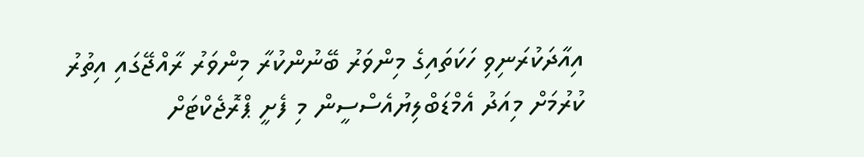އިއާދަކުރަނިވި ހަކަތައިގެ މިންވަރު ބޭނުންކުރާ މިންވަރު ރާއްޖޭގައި އިތުރު ކުރުމަށް މިއަދު އެމްޑަބްލިޔުއެސްސީން މި ފެށީ ޕްރޮޖެކްޓަށް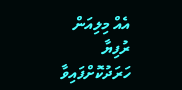އެއް މިލިއަން ރުފިޔާ ހަރަދުކޮށްފައިވާ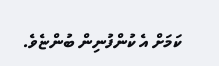ކަމަށް އެ ކުންފުނިން ބުންޏެވެ.